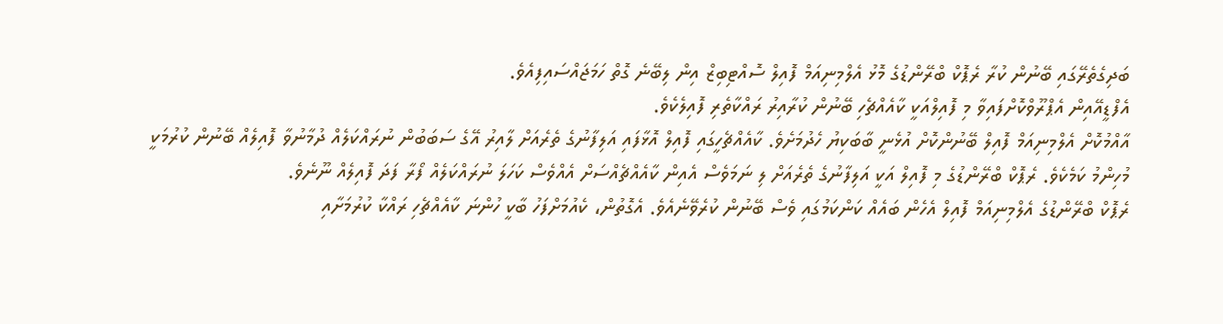ބަދިގެތެރޭގައި ބޭނުން ކުރާ ރެޕޮކް ބްރޭންޑުގެ މޮޅު އެލްމިނިއަމް ފޮއިލް ސޮއްޓިބިޒް އިން ލިބޭނެ ގޮތް ހަމަޖައްސައިފިއެވެ.
އެފްޑީއޭއިން އެޕްރޫވްކޮށްފައިވާ މި ފޮއިލްއަކީ ކާއެއްޗެހި ބޭނުން ކުރާއިރު ރައްކާތެރި ފޮއިލެކެވެ.
އާއްމުކޮށް އެލްމިނިއަމް ފޮއިލް ބޭނުންކޮށް އުޅެނީ ބާބަކިޔު ހެދުމަށެވެ. ކާއެއްޗެހީގައި ފޮއިލް އޮޅާފައި އަލިފާނުގެ ތެރެއަށް ލާއިރު އޭގެ ސަބަބުން ނުރައްކަލެއް ދުމާނުވާ ފޮއިލެއް ބޭނުން ކުރުމަކީ މުހިންމު ކަމެކެވެ. ރެޕޮކް ބްރޭންޑުގެ މި ފޮއިލް އަކީ އަލިފާނުގެ ތެރެއަށް ލި ނަމަވެސް އެއިން ކާއެއްޗެއްސަށް އެއްވެސް ކަހަލަ ނުރައްކަލެއް ފޯރާ ފަދަ ފޮއިލެއް ނޫނެވެ.
ރެޕޮކް ބްރޭންޑުގެ އެލްމިނިއަމް ފޮއިލް އެހެން ބައެއް ކަންކަމުގައި ވެސް ބޭނުން ކުރެވޭނެއެވެ. އެގޮތުން، ކެއުމަށްފަހު ބާކީ ހުންނަ ކާއެއްޗެހި ރައްކާ ކުރުމަށާއި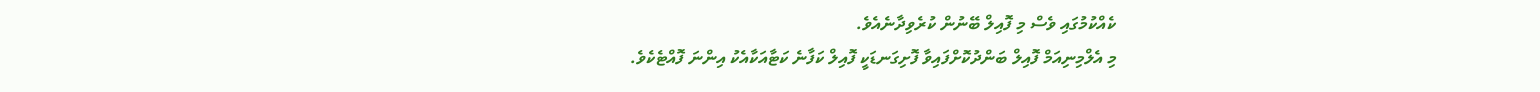ކެއްކުމުގައި ވެސް މި ފޮއިލް ބޭނުން ކުރެވިދާނެއެވެ.
މި އެލްމިނިއަމް ފޮއިލް ބަންދުކޮށްފައިވާ ފޮށިގަނޑަކީ ފޮއިލް ކަފާނެ ކަޓާއަކާއެކު އިންނަ ފޮއްޓެކެވެ.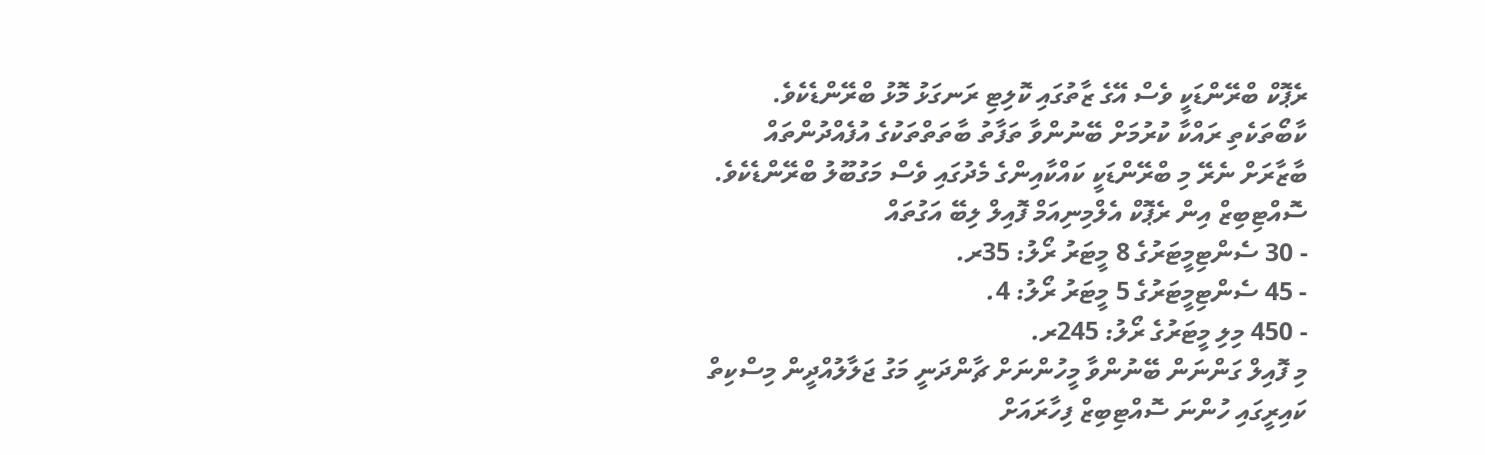ރެޕޮކް ބްރޭންޑަކީ ވެސް އޭގެ ޒާތުގައި ކޮލިޓި ރަނގަޅު މޮޅު ބްރޭންޑެކެވެ. ކާބޯތަކެތި ރައްކާ ކުރުމަށް ބޭނުންވާ ތަފާތު ބާތަތްތަކުގެ އުފެއްދުންތައް ބާޒާރަށް ނެރޭ މި ބްރޭންޑަކީ ކައްކާއިންގެ މެދުގައި ވެސް މަގުބޫލު ބްރޭންޑެކެވެ.
ސޮއްޓިބިޒް އިން ރެޕޮކް އެލްމިނިއަމް ފޮއިލް ލިބޭ އަގުތައް
- 30 ސެންޓިމީޓަރުގެ 8 މީޓަރު ރޯލު: 35ރ.
- 45 ސެންޓިމީޓަރުގެ 5 މީޓަރު ރޯލު: 4.
- 450 މިލި މީޓަރުގެ ރޯލު: 245ރ.
މި ފޮއިލް ގަންނަން ބޭނުންވާ މީހުންނަށް ޗާންދަނީ މަގު ޖަލާލުއްދީން މިސްކިތް ކައިރީގައި ހުންނަ ސޮއްޓިބިޒް ފިހާރައަށް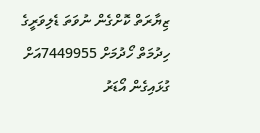ޒިޔާރަތް ކޮށްގެން ނުވަތަ ޑެލިވަރީގެ ހިދުމަތް ހޯދުމަށް 7449955އަށް ގުޅައިގެން އޯޑަރު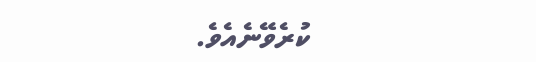ކުރެވޭނެއެވެ.